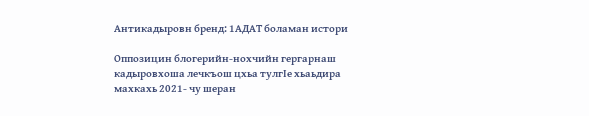Антикадыровн бренд: 1АДАТ боламан истори

Оппозицин блогерийн-нохчийн гергарнаш кадыровхоша лечкъош цхьа тулгIе хьаьдира махкахь 2021- чу шеран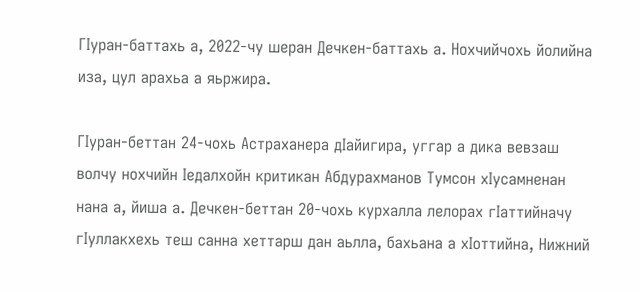ГIуран-баттахь а, 2022-чу шеран Дечкен-баттахь а. Нохчийчохь йолийна иза, цул арахьа а яьржира.

ГIуран-беттан 24-чохь Астраханера дIайигира, уггар а дика вевзаш волчу нохчийн Iедалхойн критикан Абдурахманов Тумсон хIусамненан нана а, йиша а. Дечкен-беттан 20-чохь курхалла лелорах гIаттийначу гIуллакхехь теш санна хеттарш дан аьлла, бахьана а хIоттийна, Нижний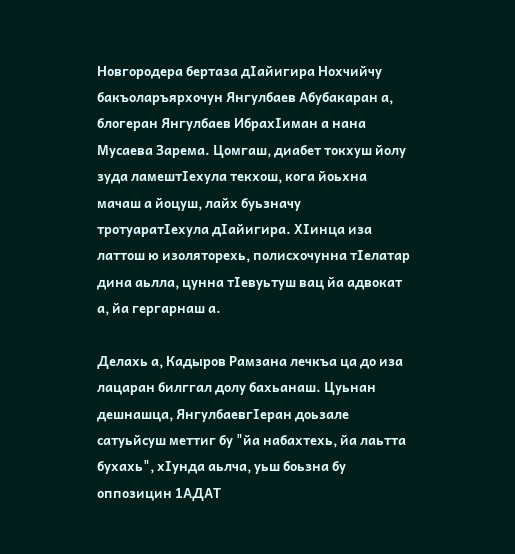Новгородера бертаза дIайигира Нохчийчу бакъоларъярхочун Янгулбаев Абубакаран а, блогеран Янгулбаев ИбрахIиман а нана Мусаева Зарема. Цомгаш, диабет токхуш йолу зуда ламештIехула текхош, кога йоьхна мачаш а йоцуш, лайх буьзначу тротуаратIехула дIайигира. ХIинца иза латтош ю изоляторехь, полисхочунна тIелатар дина аьлла, цунна тIевуьтуш вац йа адвокат а, йа гергарнаш а.

Делахь а, Кадыров Рамзана лечкъа ца до иза лацаран билггал долу бахьанаш. Цуьнан дешнашца, ЯнгулбаевгIеран доьзале сатуьйсуш меттиг бу "йа набахтехь, йа лаьтта бухахь", хIунда аьлча, уьш боьзна бу оппозицин 1АДАТ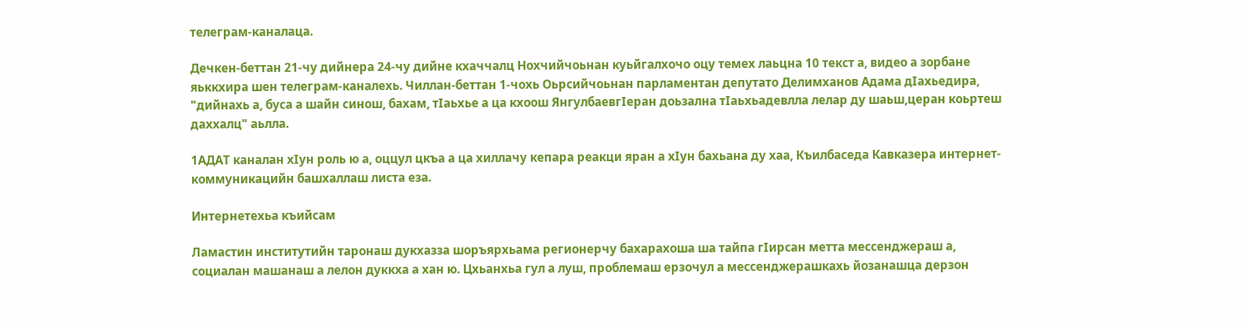телеграм-каналаца.

Дечкен-беттан 21-чу дийнера 24-чу дийне кхаччалц Нохчийчоьнан куьйгалхочо оцу темех лаьцна 10 текст а, видео а зорбане яьккхира шен телеграм-каналехь. Чиллан-беттан 1-чохь Оьрсийчоьнан парламентан депутато Делимханов Адама дIахьедира, "дийнахь а, буса а шайн синош, бахам, тIаьхье а ца кхоош ЯнгулбаевгIеран доьзална тIаьхьадевлла лелар ду шаьш,церан коьртеш даххалц" аьлла.

1АДАТ каналан хIун роль ю а, оццул цкъа а ца хиллачу кепара реакци яран а хIун бахьана ду хаа, Къилбаседа Кавказера интернет-коммуникацийн башхаллаш листа еза.

Интернетехьа къийсам

Ламастин институтийн таронаш дукхазза шоръярхьама регионерчу бахарахоша ша тайпа гIирсан метта мессенджераш а, социалан машанаш а лелон дуккха а хан ю. Цхьанхьа гул а луш, проблемаш ерзочул а мессенджерашкахь йозанашца дерзон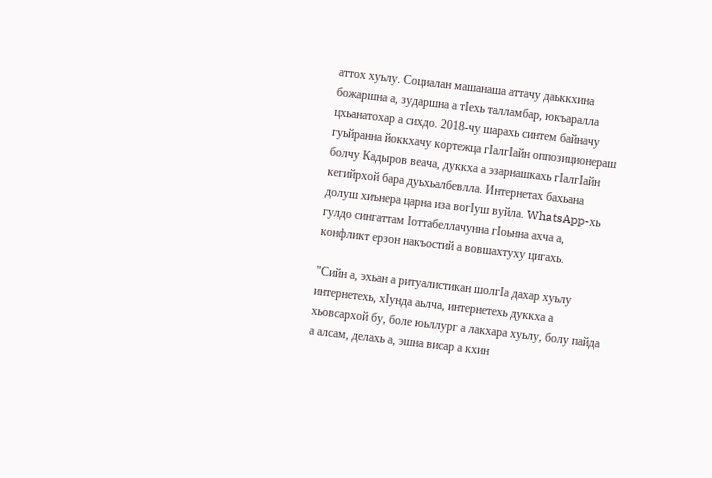аттох хуьлу. Социалан машанаша аттачу даьккхина божаршна а, зударшна а тIехь талламбар, юкъаралла цхьанатохар а сихдо. 2018-чу шарахь синтем байначу гуьйранна йоккхачу кортежца гIалгIайн оппозиционераш болчу Кадыров веача, дуккха а эзарнашкахь гIалгIайн кегийрхой бара дуьхьалбевлла. Интернетах бахьана долуш хиънера царна иза вогIуш вуйла. WhatsApp-хь гулдо сингаттам Iоттабеллачунна гIоьнна ахча а, конфликт ерзон накъостий а вовшахтуху цигахь.

"Сийн а, эхьан а ритуалистикан шолгIа дахар хуьлу интернетехь, хIунда аьлча, интернетехь дуккха а хьовсархой бу, боле юьллург а лакхара хуьлу, болу пайда а алсам, делахь а, эшна висар а кхин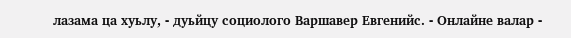лазама ца хуьлу, - дуьйцу социолого Варшавер Евгенийс. - Онлайне валар -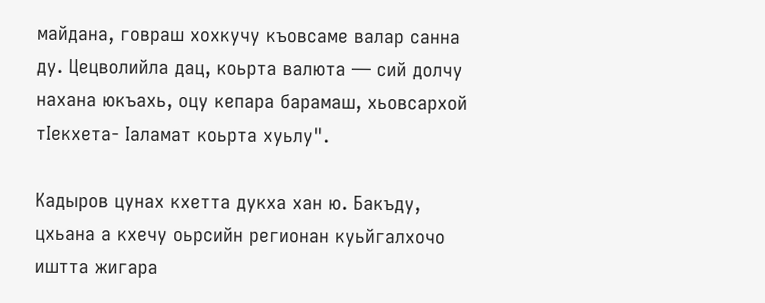майдана, говраш хохкучу къовсаме валар санна ду. Цецволийла дац, коьрта валюта — сий долчу нахана юкъахь, оцу кепара барамаш, хьовсархой тIекхета- Iаламат коьрта хуьлу".

Кадыров цунах кхетта дукха хан ю. Бакъду, цхьана а кхечу оьрсийн регионан куьйгалхочо иштта жигара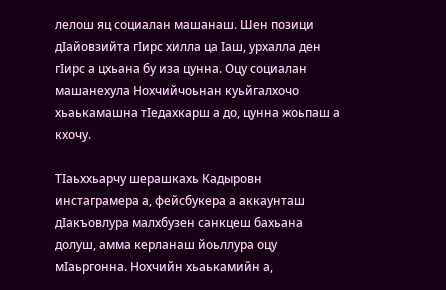лелош яц социалан машанаш. Шен позици дIайовзийта гIирс хилла ца Iаш, урхалла ден гIирс а цхьана бу иза цунна. Оцу социалан машанехула Нохчийчоьнан куьйгалхочо хьаькамашна тIедахкарш а до, цунна жоьпаш а кхочу.

ТIаьххьарчу шерашкахь Кадыровн инстаграмера а, фейсбукера а аккаунташ дIакъовлура малхбузен санкцеш бахьана долуш, амма керланаш йоьллура оцу мIаьргонна. Нохчийн хьаькамийн а,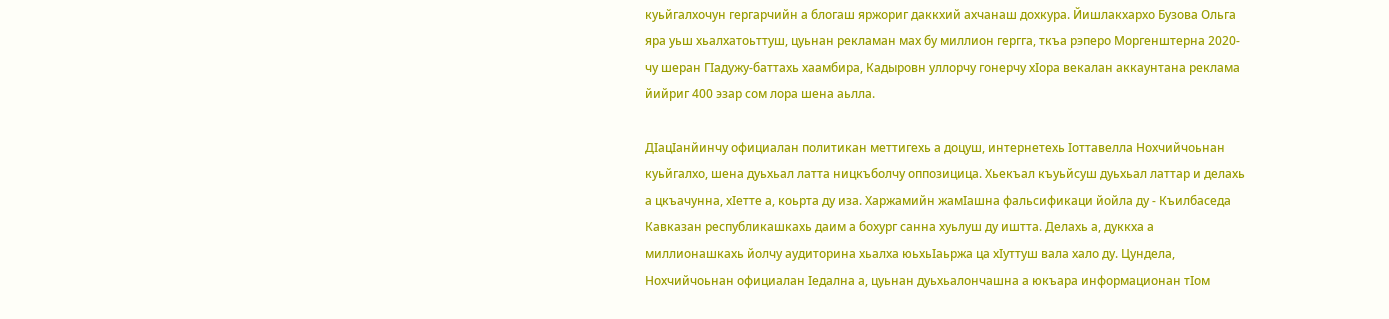куьйгалхочун гергарчийн а блогаш яржориг даккхий ахчанаш дохкура. Йишлакхархо Бузова Ольга яра уьш хьалхатоьттуш, цуьнан рекламан мах бу миллион гергга, ткъа рэперо Моргенштерна 2020-чу шеран ГIадужу-баттахь хаамбира, Кадыровн уллорчу гонерчу хIора векалан аккаунтана реклама йийриг 400 эзар сом лора шена аьлла.

ДIацIанйинчу официалан политикан меттигехь а доцуш, интернетехь Iоттавелла Нохчийчоьнан куьйгалхо, шена дуьхьал латта ницкъболчу оппозицица. Хьекъал къуьйсуш дуьхьал латтар и делахь а цкъачунна, хIетте а, коьрта ду иза. Харжамийн жамIашна фальсификаци йойла ду - Къилбаседа Кавказан республикашкахь даим а бохург санна хуьлуш ду иштта. Делахь а, дуккха а миллионашкахь йолчу аудиторина хьалха юьхьIаьржа ца хIуттуш вала хало ду. Цундела, Нохчийчоьнан официалан Iедална а, цуьнан дуьхьалончашна а юкъара информационан тIом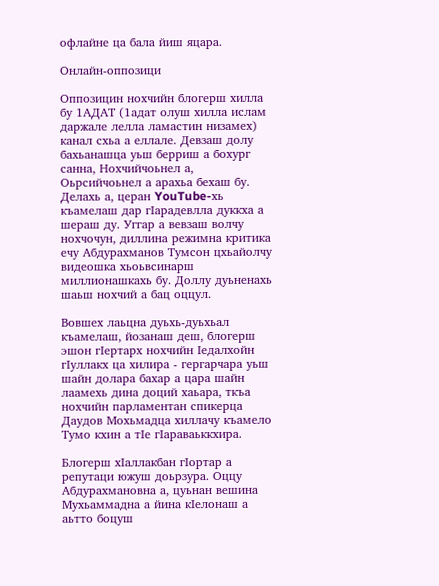офлайне ца бала йиш яцара.

Онлайн-оппозици

Оппозицин нохчийн блогерш хилла бу 1АДАТ (1адат олуш хилла ислам даржале лелла ламастин низамех) канал схьа а еллале. Девзаш долу бахьанашца уьш берриш а бохург санна, Нохчийчоьнел а, Оьрсийчоьнел а арахьа бехаш бу. Делахь а, церан YouTube-хь къамелаш дар гIарадевлла дуккха а шераш ду. Уггар а вевзаш волчу нохчочун, диллина режимна критика ечу Абдурахманов Тумсон цхьайолчу видеошка хьоьвсинарш миллионашкахь бу. Доллу дуьненахь шаьш нохчий а бац оццул.

Вовшех лаьцна дуьхь-дуьхьал къамелаш, йозанаш деш, блогерш эшон гIертарх нохчийн Iедалхойн гIуллакх ца хилира - гергарчара уьш шайн долара бахар а цара шайн лаамехь дина доций хаьара, ткъа нохчийн парламентан спикерца Даудов Мохьмадца хиллачу къамело Тумо кхин а тIе гIараваьккхира.

Блогерш хIаллакбан гIортар а репутаци южуш доьрзура. Оццу Абдурахмановна а, цуьнан вешина Мухьаммадна а йина кIелонаш а аьтто боцуш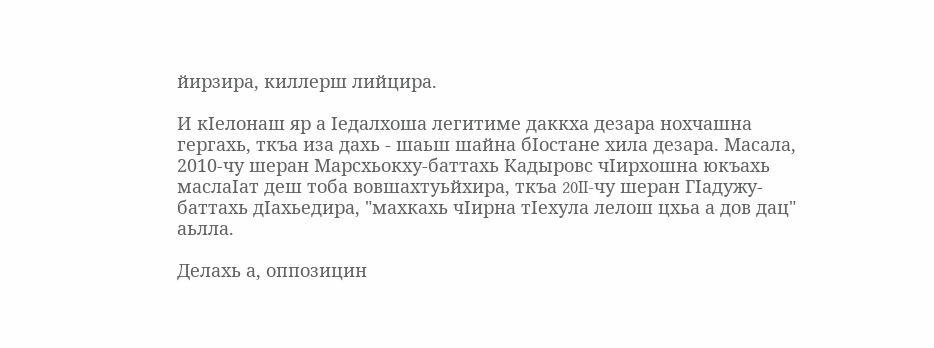йирзира, киллерш лийцира.

И кIелонаш яр а Iедалхоша легитиме даккха дезара нохчашна гергахь, ткъа иза дахь - шаьш шайна бIостане хила дезара. Масала, 2010-чу шеран Марсхьокху-баттахь Кадыровс чIирхошна юкъахь маслаIат деш тоба вовшахтуьйхира, ткъа 20II-чу шеран ГIадужу-баттахь дIахьедира, "махкахь чIирна тIехула лелош цхьа а дов дац" аьлла.

Делахь а, оппозицин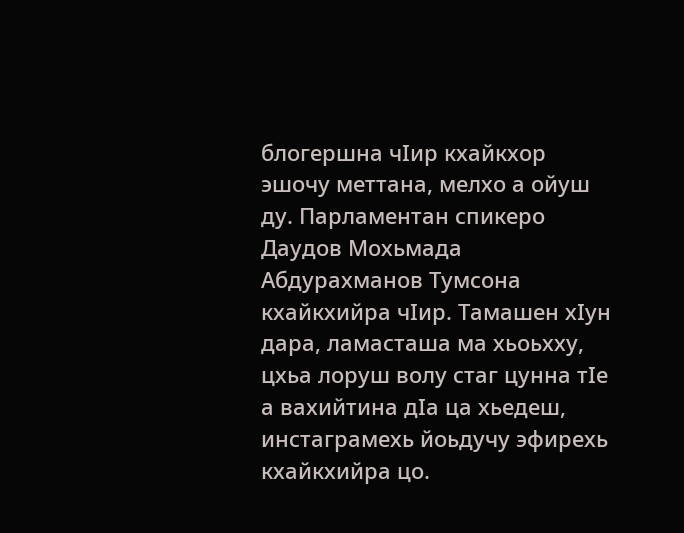блогершна чIир кхайкхор эшочу меттана, мелхо а ойуш ду. Парламентан спикеро Даудов Мохьмада Абдурахманов Тумсона кхайкхийра чIир. Тамашен хIун дара, ламасташа ма хьоьхху, цхьа лоруш волу стаг цунна тIе а вахийтина дIа ца хьедеш, инстаграмехь йоьдучу эфирехь кхайкхийра цо.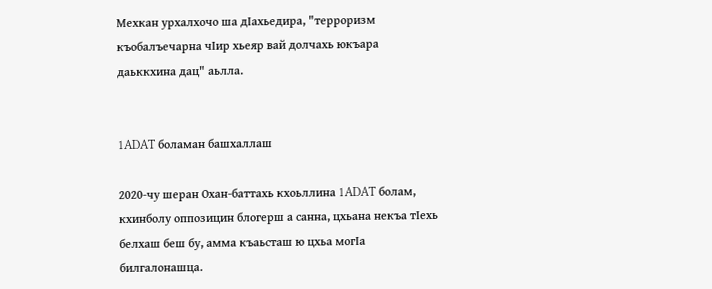Мехкан урхалхочо ша дIахьедира, "терроризм къобалъечарна чIир хьеяр вай долчахь юкъара даьккхина дац" аьлла.


1ADAT боламан башхаллаш

2020-чу шеран Охан-баттахь кхоьллина 1ADAT болам, кхинболу оппозицин блогерш а санна, цхьана некъа тIехь белхаш беш бу, амма къаьсташ ю цхьа могIа билгалонашца.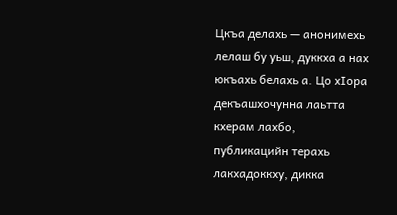Цкъа делахь — анонимехь лелаш бу уьш, дуккха а нах юкъахь белахь а. Цо хIора декъашхочунна лаьтта кхерам лахбо, публикацийн терахь лакхадоккху, дикка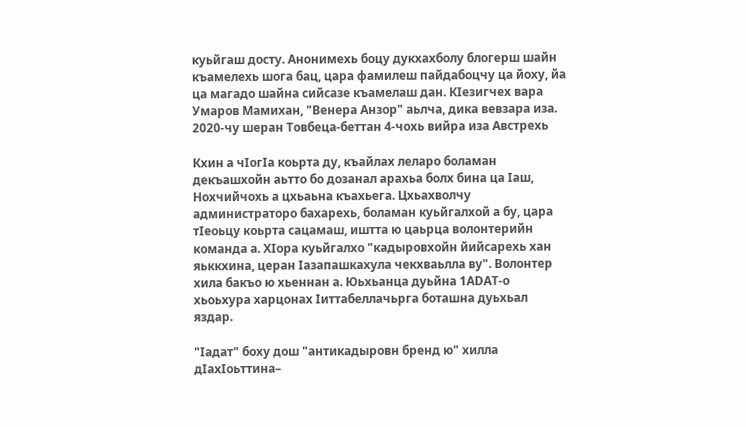куьйгаш досту. Анонимехь боцу дукхахболу блогерш шайн къамелехь шога бац, цара фамилеш пайдабоцчу ца йоху, йа ца магадо шайна сийсазе къамелаш дан. КIезигчех вара Умаров Мамихан, "Венера Анзор" аьлча, дика вевзара иза. 2020-чу шеран Товбеца-беттан 4-чохь вийра иза Австрехь

Кхин а чIогIа коьрта ду, къайлах леларо боламан декъашхойн аьтто бо дозанал арахьа болх бина ца Iаш, Нохчийчохь а цхьаьна къахьега. Цхьахволчу администраторо бахарехь, боламан куьйгалхой а бу, цара тIеоьцу коьрта сацамаш, иштта ю цаьрца волонтерийн команда а. ХIора куьйгалхо "кадыровхойн йийсарехь хан яьккхина, церан Iазапашкахула чекхваьлла ву". Волонтер хила бакъо ю хьеннан а. Юьхьанца дуьйна 1ADAT-о хьоьхура харцонах Iиттабеллачьрга боташна дуьхьал яздар.

"Iадат" боху дош "антикадыровн бренд ю" хилла дIахIоьттина–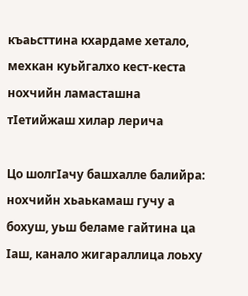къаьсттина кхардаме хетало, мехкан куьйгалхо кест-кеста нохчийн ламасташна тIетийжаш хилар лерича

Цо шолгIачу башхалле балийра: нохчийн хьаькамаш гучу а бохуш, уьш беламе гайтина ца Iаш, канало жигараллица лоьху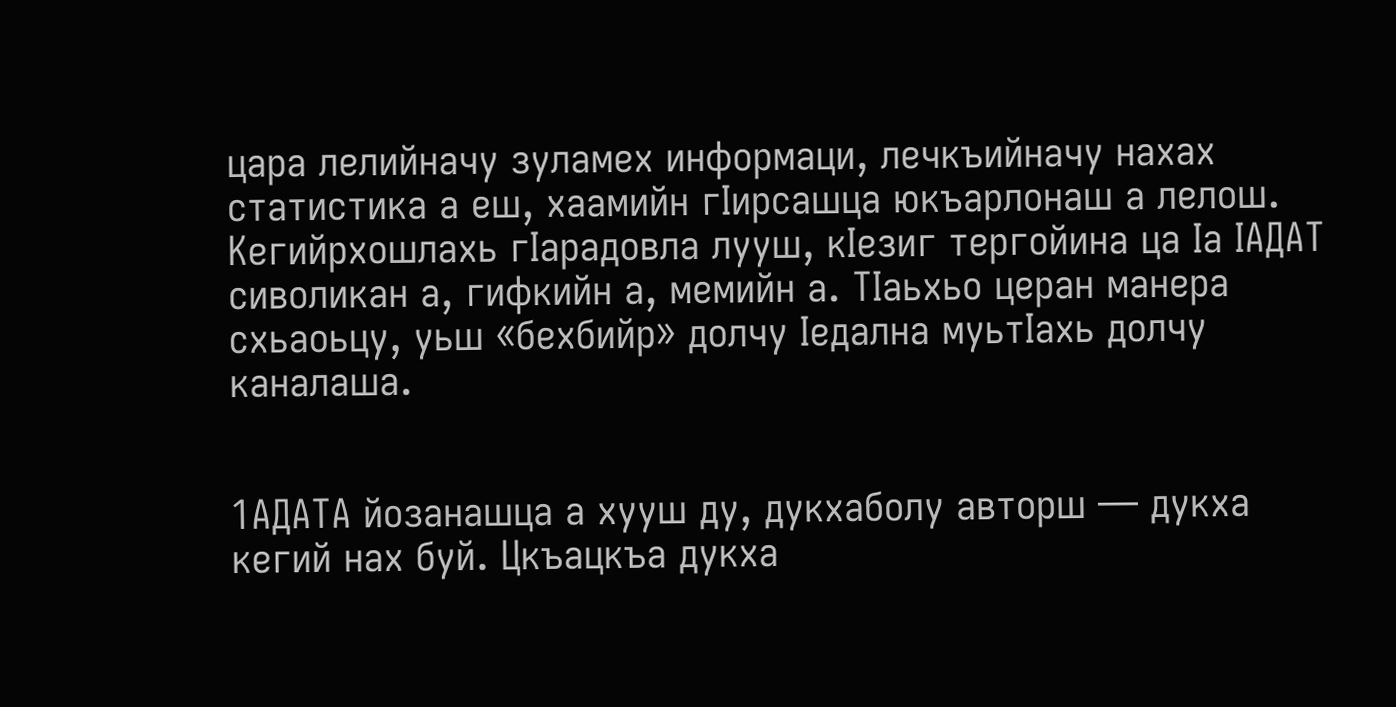цара лелийначу зуламех информаци, лечкъийначу нахах статистика а еш, хаамийн гIирсашца юкъарлонаш а лелош. Кегийрхошлахь гIарадовла лууш, кIезиг тергойина ца Iа IАДАТ сиволикан а, гифкийн а, мемийн а. ТIаьхьо церан манера схьаоьцу, уьш «бехбийр» долчу Iедална муьтIахь долчу каналаша.


1АДАТА йозанашца а хууш ду, дукхаболу авторш — дукха кегий нах буй. Цкъацкъа дукха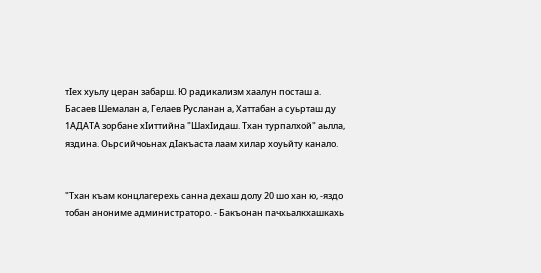тIех хуьлу церан забарш. Ю радикализм хаалун посташ а. Басаев Шемалан а, Гелаев Русланан а, Хаттабан а суьрташ ду 1АДАТА зорбане хIиттийна "ШахIидаш. Тхан турпалхой" аьлла, яздина. Оьрсийчоьнах дIакъаста лаам хилар хоуьйту канало.


"Тхан къам концлагерехь санна дехаш долу 20 шо хан ю, -яздо тобан анониме администраторо. - Бакъонан пачхьалкхашкахь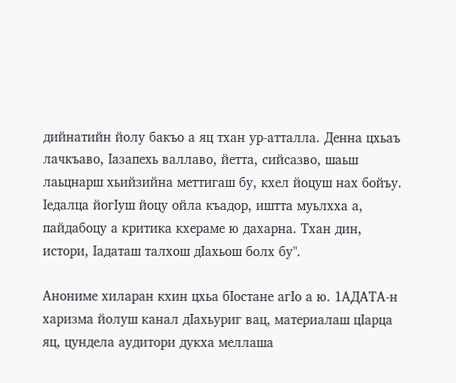дийнатийн йолу бакъо а яц тхан ур-атталла. Денна цхьаъ лачкъаво, Iазапехь валлаво, йетта, сийсазво, шаьш лаьцнарш хьийзийна меттигаш бу, кхел йоцуш нах бойъу. Iедалца йогIуш йоцу ойла къадор, иштта муьлхха а, пайдабоцу а критика кхераме ю дахарна. Тхан дин, истори, Iадаташ талхош дIахьош болх бу".

Анониме хиларан кхин цхьа бIостане агIо а ю. 1АДАТА-н харизма йолуш канал дIахьуриг вац, материалаш цIарца яц, цундела аудитори дукха меллаша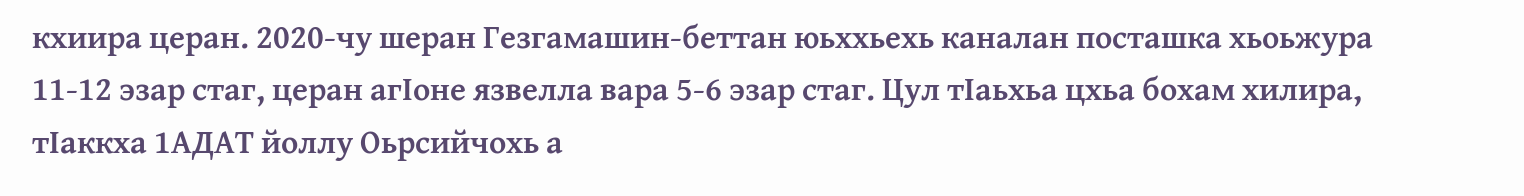кхиира церан. 2020-чу шеран Гезгамашин-беттан юьххьехь каналан посташка хьоьжура 11-12 эзар стаг, церан агIоне язвелла вара 5-6 эзар стаг. Цул тIаьхьа цхьа бохам хилира, тIаккха 1АДАТ йоллу Оьрсийчохь а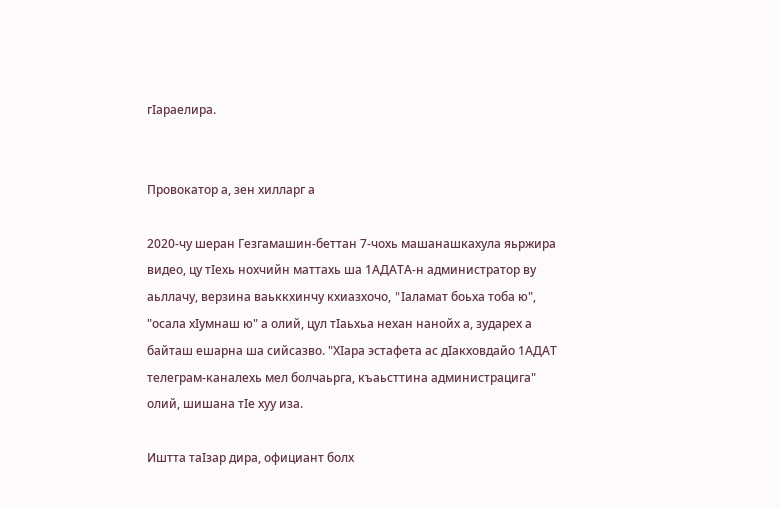гIараелира.


Провокатор а, зен хилларг а

2020-чу шеран Гезгамашин-беттан 7-чохь машанашкахула яьржира видео, цу тIехь нохчийн маттахь ша 1АДАТА-н администратор ву аьллачу, верзина ваьккхинчу кхиазхочо, "Iаламат боьха тоба ю", "осала хIумнаш ю" а олий, цул тIаьхьа нехан нанойх а, зударех а байташ ешарна ша сийсазво. "ХIара эстафета ас дIакховдайо 1АДАТ телеграм-каналехь мел болчаьрга, къаьсттина администрацига" олий, шишана тIе хуу иза.

Иштта таIзар дира, официант болх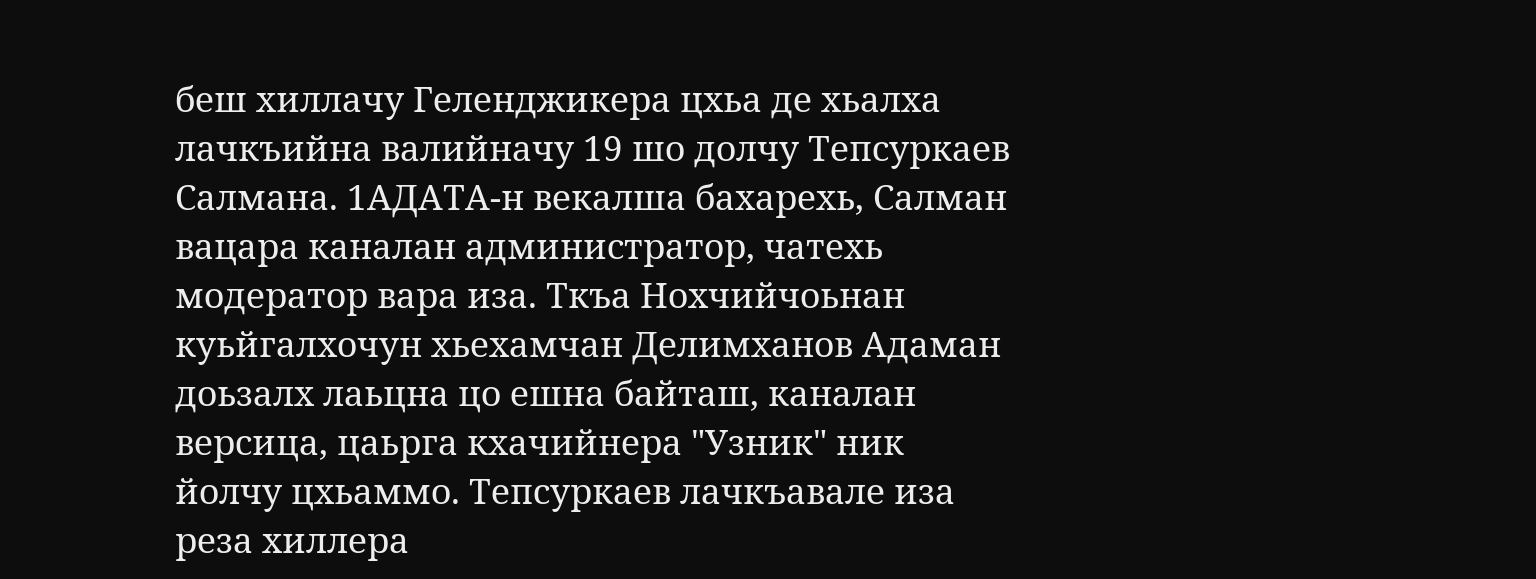беш хиллачу Геленджикера цхьа де хьалха лачкъийна валийначу 19 шо долчу Тепсуркаев Салмана. 1АДАТА-н векалша бахарехь, Салман вацара каналан администратор, чатехь модератор вара иза. Ткъа Нохчийчоьнан куьйгалхочун хьехамчан Делимханов Адаман доьзалх лаьцна цо ешна байташ, каналан версица, цаьрга кхачийнера "Узник" ник йолчу цхьаммо. Тепсуркаев лачкъавале иза реза хиллера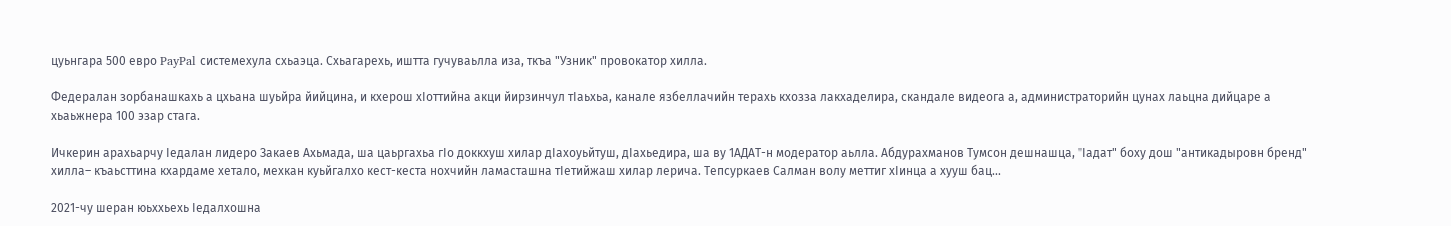цуьнгара 500 евро PayPal системехула схьаэца. Схьагарехь, иштта гучуваьлла иза, ткъа "Узник" провокатор хилла.

Федералан зорбанашкахь а цхьана шуьйра йийцина, и кхерош хIоттийна акци йирзинчул тIаьхьа, канале язбеллачийн терахь кхозза лакхаделира, скандале видеога а, администраторийн цунах лаьцна дийцаре а хьаьжнера 100 эзар стага.

Ичкерин арахьарчу Iедалан лидеро Закаев Ахьмада, ша цаьргахьа гIо доккхуш хилар дIахоуьйтуш, дIахьедира, ша ву 1АДАТ-н модератор аьлла. Абдурахманов Тумсон дешнашца, "Iадат" боху дош "антикадыровн бренд" хилла– къаьсттина кхардаме хетало, мехкан куьйгалхо кест-кеста нохчийн ламасташна тIетийжаш хилар лерича. Тепсуркаев Салман волу меттиг хIинца а хууш бац...

2021-чу шеран юьххьехь Iедалхошна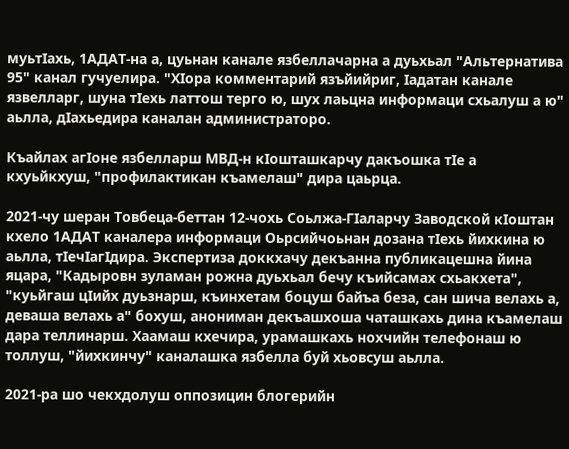муьтIахь, 1АДАТ-на а, цуьнан канале язбеллачарна а дуьхьал "Альтернатива 95" канал гучуелира. "ХIора комментарий язъйийриг, Iадатан канале язвелларг, шуна тIехь латтош терго ю, шух лаьцна информаци схьалуш а ю" аьлла, дIахьедира каналан администраторо.

Къайлах агIоне язбелларш МВД-н кIошташкарчу дакъошка тIе а кхуьйкхуш, "профилактикан къамелаш" дира цаьрца.

2021-чу шеран Товбеца-беттан 12-чохь Соьлжа-ГIаларчу Заводской кIоштан кхело 1АДАТ каналера информаци Оьрсийчоьнан дозана тIехь йихкина ю аьлла, тIечIагIдира. Экспертиза доккхачу декъанна публикацешна йина яцара, "Кадыровн зуламан рожна дуьхьал бечу къийсамах схьакхета", "куьйгаш цIийх дуьзнарш, къинхетам боцуш байъа беза, сан шича велахь а, деваша велахь а" бохуш, анониман декъашхоша чаташкахь дина къамелаш дара теллинарш. Хаамаш кхечира, урамашкахь нохчийн телефонаш ю толлуш, "йихкинчу" каналашка язбелла буй хьовсуш аьлла.

2021-ра шо чекхдолуш оппозицин блогерийн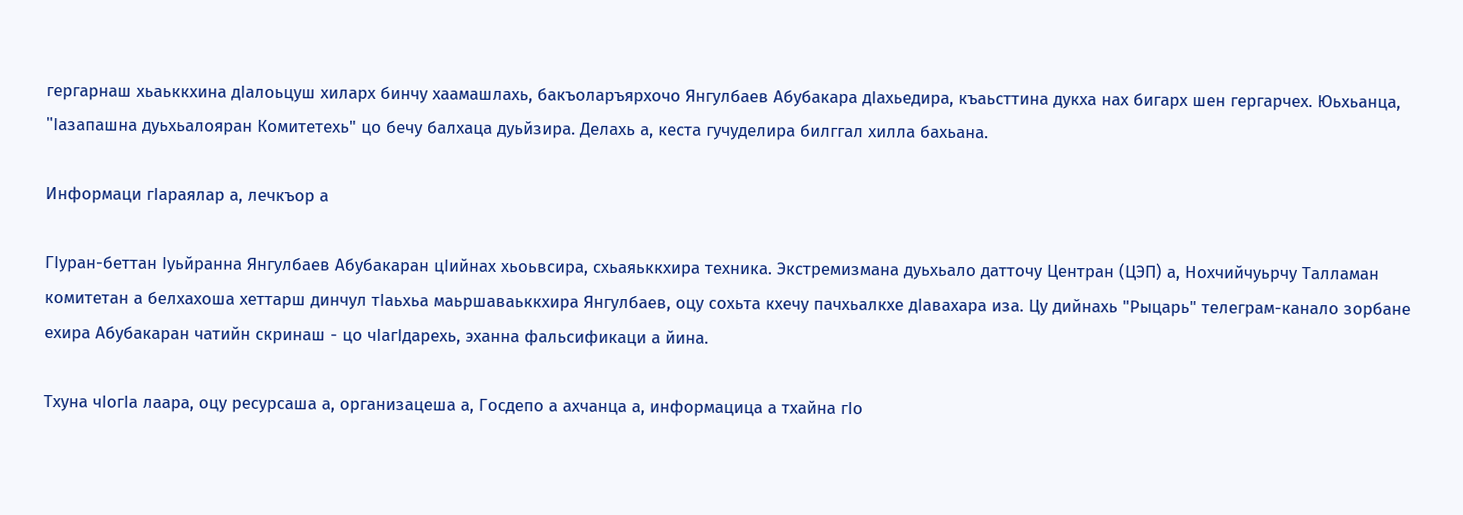гергарнаш хьаьккхина дIалоьцуш хиларх бинчу хаамашлахь, бакъоларъярхочо Янгулбаев Абубакара дIахьедира, къаьсттина дукха нах бигарх шен гергарчех. Юьхьанца, "Iазапашна дуьхьалояран Комитетехь" цо бечу балхаца дуьйзира. Делахь а, кеста гучуделира билггал хилла бахьана.

Информаци гIараялар а, лечкъор а

ГIуран-беттан Iуьйранна Янгулбаев Абубакаран цIийнах хьоьвсира, схьаяьккхира техника. Экстремизмана дуьхьало датточу Центран (ЦЭП) а, Нохчийчуьрчу Талламан комитетан а белхахоша хеттарш динчул тIаьхьа маьршаваьккхира Янгулбаев, оцу сохьта кхечу пачхьалкхе дIавахара иза. Цу дийнахь "Рыцарь" телеграм-канало зорбане ехира Абубакаран чатийн скринаш - цо чIагIдарехь, эханна фальсификаци а йина.

Тхуна чIогIа лаара, оцу ресурсаша а, организацеша а, Госдепо а ахчанца а, информацица а тхайна гIо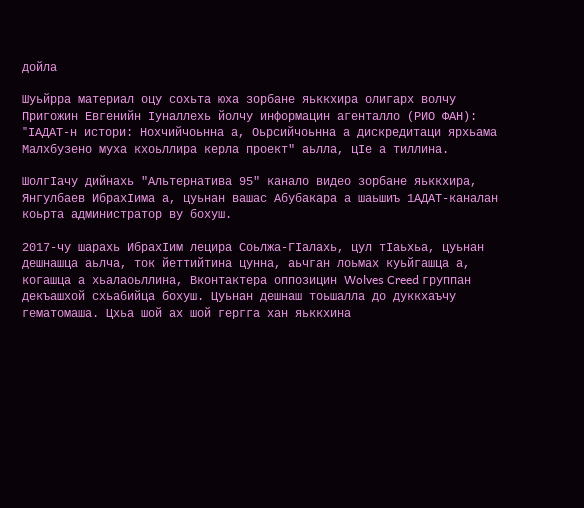дойла

Шуьйрра материал оцу сохьта юха зорбане яьккхира олигарх волчу Пригожин Евгенийн Iуналлехь йолчу информацин агенталло (РИО ФАН): "IАДАТ-н истори: Нохчийчоьнна а, Оьрсийчоьнна а дискредитаци ярхьама Малхбузено муха кхоьллира керла проект" аьлла, цIе а тиллина.

ШолгIачу дийнахь "Альтернатива 95" канало видео зорбане яьккхира, Янгулбаев ИбрахIима а, цуьнан вашас Абубакара а шаьшиъ 1АДАТ-каналан коьрта администратор ву бохуш.

2017-чу шарахь ИбрахIим лецира Соьлжа-ГIалахь, цул тIаьхьа, цуьнан дешнашца аьлча, ток йеттийтина цунна, аьчган лоьмах куьйгашца а, когашца а хьалаоьллина, Вконтактера оппозицин Wolves Creed группан декъашхой схьабийца бохуш. Цуьнан дешнаш тоьшалла до дуккхаъчу гематомаша. Цхьа шой ах шой гергга хан яьккхина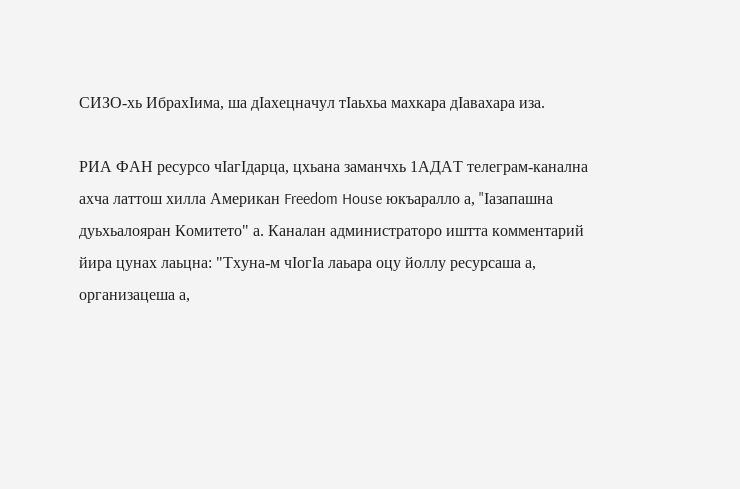СИЗО-хь ИбрахIима, ша дIахецначул тIаьхьа махкара дIавахара иза.

РИА ФАН ресурсо чIагIдарца, цхьана заманчхь 1АДАТ телеграм-канална ахча латтош хилла Американ Freedom House юкъаралло а, "Iазапашна дуьхьалояран Комитето" а. Каналан администраторо иштта комментарий йира цунах лаьцна: "Тхуна-м чIогIа лаьара оцу йоллу ресурсаша а, организацеша а,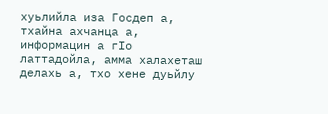хуьлийла иза Госдеп а, тхайна ахчанца а, информацин а гIо латтадойла, амма халахеташ делахь а, тхо хене дуьйлу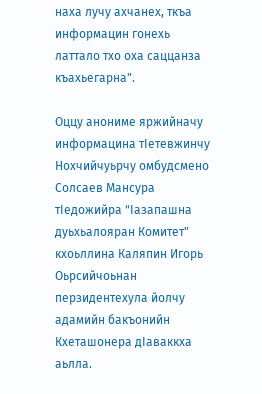наха лучу ахчанех, ткъа информацин гонехь латтало тхо оха саццанза къахьегарна".

Оццу анониме яржийначу информацина тIетевжинчу Нохчийчуьрчу омбудсмено Солсаев Мансура тIедожийра "Iазапашна дуьхьалояран Комитет" кхоьллина Каляпин Игорь Оьрсийчоьнан перзидентехула йолчу адамийн бакъонийн Кхеташонера дIаваккха аьлла.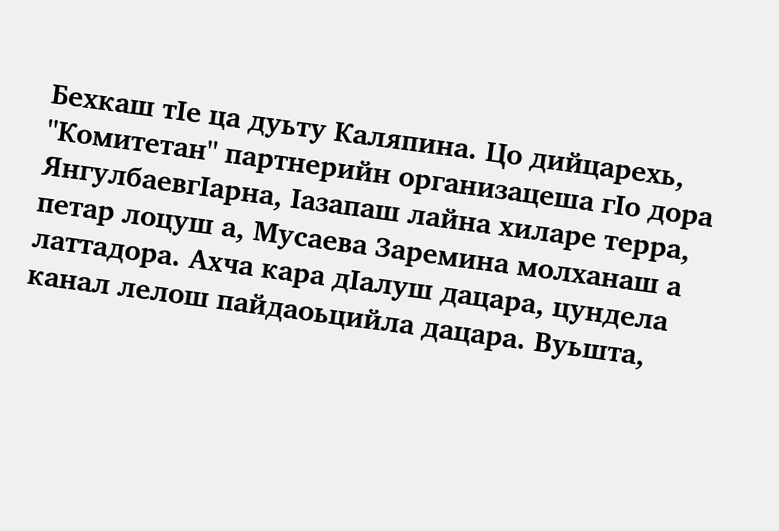Бехкаш тIе ца дуьту Каляпина. Цо дийцарехь, "Комитетан" партнерийн организацеша гIо дора ЯнгулбаевгIарна, Iазапаш лайна хиларе терра, петар лоцуш а, Мусаева Заремина молханаш а латтадора. Ахча кара дIалуш дацара, цундела канал лелош пайдаоьцийла дацара. Вуьшта,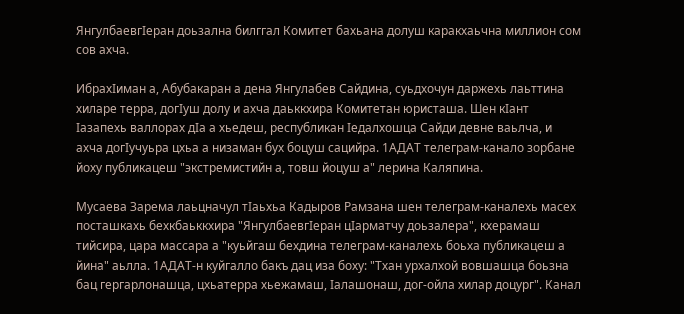ЯнгулбаевгIеран доьзална билггал Комитет бахьана долуш каракхаьчна миллион сом сов ахча.

ИбрахIиман а, Абубакаран а дена Янгулабев Сайдина, суьдхочун даржехь лаьттина хиларе терра, догIуш долу и ахча даьккхира Комитетан юристаша. Шен кIант Iазапехь валлорах дIа а хьедеш, республикан Iедалхошца Сайди девне ваьлча, и ахча догIучуьра цхьа а низаман бух боцуш сацийра. 1АДАТ телеграм-канало зорбане йоху публикацеш "экстремистийн а, товш йоцуш а" лерина Каляпина.

Мусаева Зарема лаьцначул тIаьхьа Кадыров Рамзана шен телеграм-каналехь масех посташкахь бехкбаьккхира "ЯнгулбаевгIеран цIарматчу доьзалера", кхерамаш тийсира, цара массара а "куьйгаш бехдина телеграм-каналехь боьха публикацеш а йина" аьлла. 1АДАТ-н куйгалло бакъ дац иза боху: "Тхан урхалхой вовшашца боьзна бац гергарлонашца, цхьатерра хьежамаш, Iалашонаш, дог-ойла хилар доцург". Канал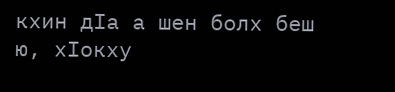кхин дIа а шен болх беш ю, хIокху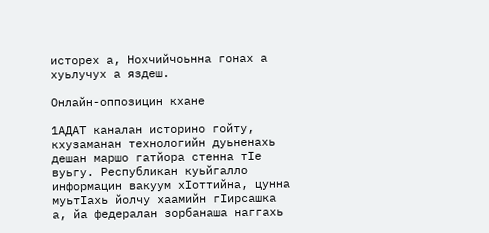исторех а, Нохчийчоьнна гонах а хуьлучух а яздеш.

Онлайн-оппозицин кхане

1АДАТ каналан историно гойту, кхузаманан технологийн дуьненахь дешан маршо гатйора стенна тIе вуьгу. Республикан куьйгалло информацин вакуум хIоттийна, цунна муьтIахь йолчу хаамийн гIирсашка а, йа федералан зорбанаша наггахь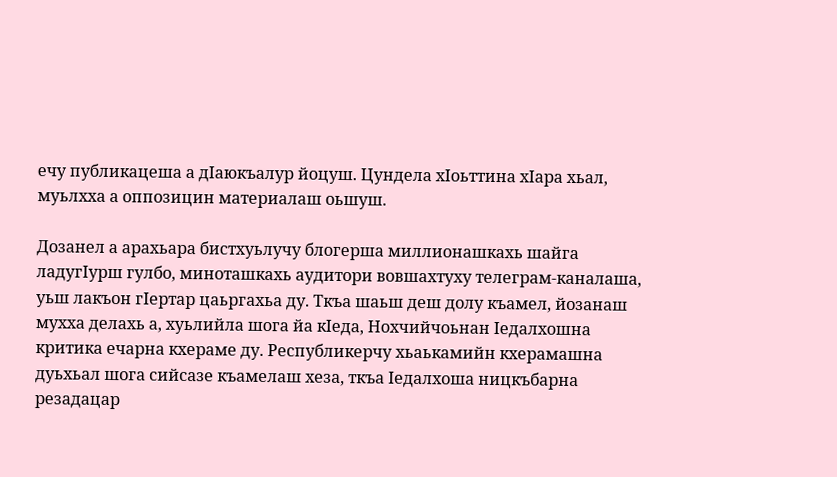ечу публикацеша а дIаюкъалур йоцуш. Цундела хIоьттина хIара хьал, муьлхха а оппозицин материалаш оьшуш.

Дозанел а арахьара бистхуьлучу блогерша миллионашкахь шайга ладугIурш гулбо, миноташкахь аудитори вовшахтуху телеграм-каналаша, уьш лакъон гIертар цаьргахьа ду. Ткъа шаьш деш долу къамел, йозанаш мухха делахь а, хуьлийла шога йа кIеда, Нохчийчоьнан Iедалхошна критика ечарна кхераме ду. Республикерчу хьаькамийн кхерамашна дуьхьал шога сийсазе къамелаш хеза, ткъа Iедалхоша ницкъбарна резадацар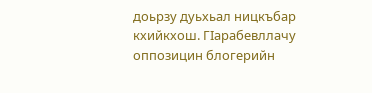доьрзу дуьхьал ницкъбар кхийкхош. ГIарабевллачу оппозицин блогерийн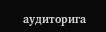аудиторига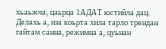хьаьжча, цаьрца 1АДАТ юстийла дац. Делахь а, иза коьрта хила тарло трендан гайтам санна, режимна а, цуьнан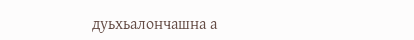дуьхьалончашна а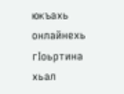юкъахь онлайнехь гIоьртина хьал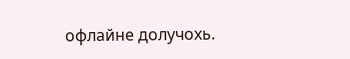офлайне долучохь.